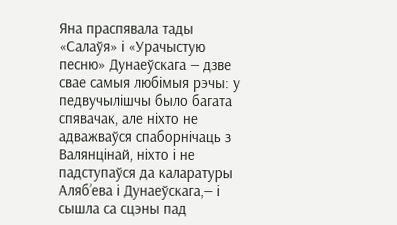Яна праспявала тады «Салаўя» і «Урачыстую песню» Дунаеўскага — дзве свае самыя любімыя рэчы: у педвучылішчы было багата спявачак, але ніхто не адважваўся спаборнічаць з Валянцінай, ніхто і не падступаўся да каларатуры Аляб’ева і Дунаеўскага,— і сышла са сцэны пад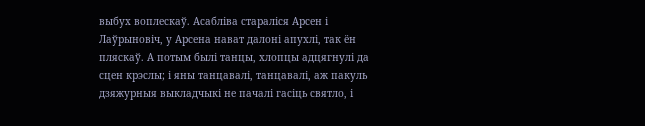выбух воплескаў. Асабліва стараліся Арсен і Лаўрыновіч, у Арсена нават далоні апухлі, так ён пляскаў. А потым былі танцы, хлопцы адцягнулі да сцен крэслы; і яны танцавалі, танцавалі, аж пакуль дзяжурныя выкладчыкі не пачалі гасіць святло, і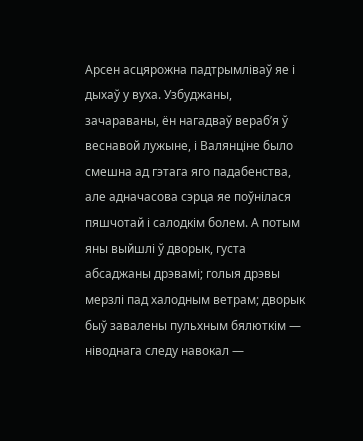Арсен асцярожна падтрымліваў яе і дыхаў у вуха. Узбуджаны, зачараваны, ён нагадваў вераб’я ў веснавой лужыне, і Валянціне было смешна ад гэтага яго падабенства, але адначасова сэрца яе поўнілася пяшчотай і салодкім болем. А потым яны выйшлі ў дворык, густа абсаджаны дрэвамі; голыя дрэвы мерзлі пад халодным ветрам; дворык быў завалены пульхным бялюткім — ніводнага следу навокал —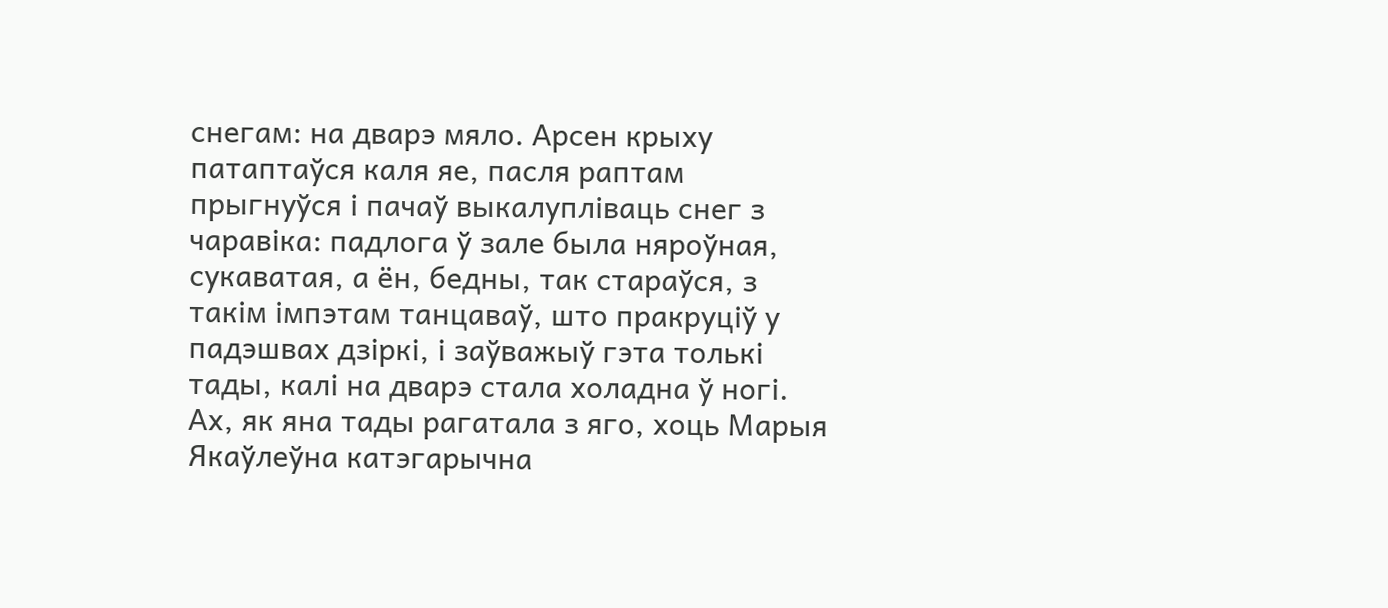снегам: на дварэ мяло. Арсен крыху патаптаўся каля яе, пасля раптам прыгнуўся і пачаў выкалупліваць снег з чаравіка: падлога ў зале была няроўная, сукаватая, а ён, бедны, так стараўся, з такім імпэтам танцаваў, што пракруціў у падэшвах дзіркі, і заўважыў гэта толькі тады, калі на дварэ стала холадна ў ногі. Ах, як яна тады рагатала з яго, хоць Марыя Якаўлеўна катэгарычна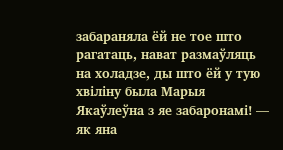забараняла ёй не тое што рагатаць, нават размаўляць на холадзе, ды што ёй у тую хвіліну была Марыя Якаўлеўна з яе забаронамі! — як яна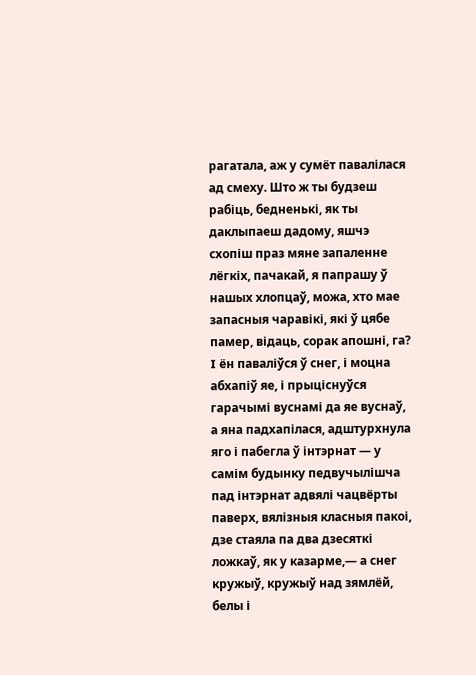рагатала, аж у сумёт павалілася ад смеху. Што ж ты будзеш рабіць, бедненькі, як ты даклыпаеш дадому, яшчэ схопіш праз мяне запаленне лёгкіх, пачакай, я папрашу ў нашых хлопцаў, можа, хто мае запасныя чаравікі, які ў цябе памер, відаць, сорак апошні, га? I ён паваліўся ў снег, і моцна абхапіў яе, і прыціснуўся гарачымі вуснамі да яе вуснаў, а яна падхапілася, адштурхнула яго і пабегла ў інтэрнат — у самім будынку педвучылішча пад інтэрнат адвялі чацвёрты паверх, вялізныя класныя пакоі, дзе стаяла па два дзесяткі ложкаў, як у казарме,— а снег кружыў, кружыў над зямлёй, белы і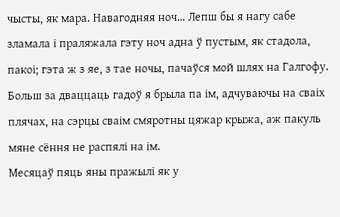чысты, як мара. Навагодняя ноч… Лепш бы я нагу сабе зламала і праляжала гэту ноч адна ў пустым, як стадола, пакоі; гэта ж з яе, з тае ночы, пачаўся мой шлях на Галгофу. Больш за дваццаць гадоў я брыла па ім, адчуваючы на сваіх плячах, на сэрцы сваім смяротны цяжар крыжа, аж пакуль мяне сёння не распялі на ім.
Месяцаў пяць яны пражылі як у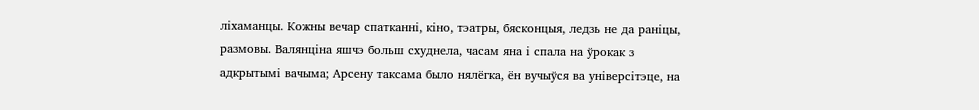ліхаманцы. Кожны вечар спатканні, кіно, тэатры, бясконцыя, ледзь не да раніцы, размовы. Валянціна яшчэ больш схуднела, часам яна і спала на ўрокак з адкрытымі вачыма; Арсену таксама было нялёгка, ён вучыўся ва універсітэце, на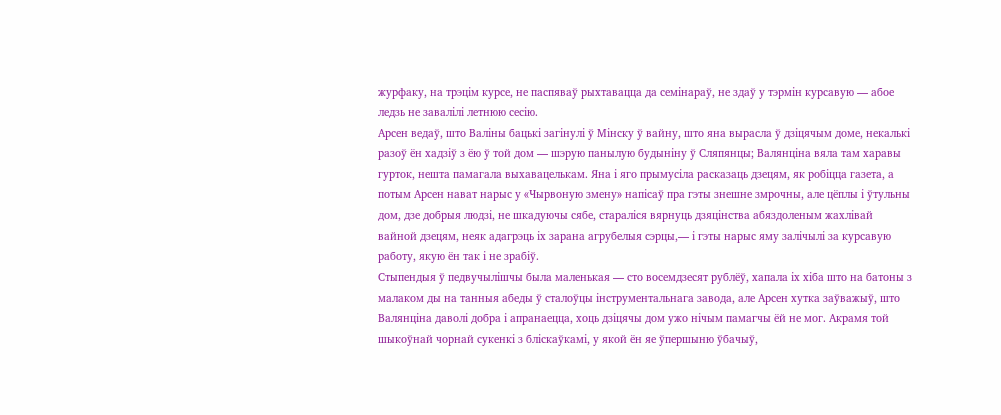журфаку, на трэцім курсе, не паспяваў рыхтавацца да семінараў, не здаў у тэрмін курсавую — абое ледзь не завалілі летнюю сесію.
Арсен ведаў, што Валіны бацькі загінулі ў Мінску ў вайну, што яна вырасла ў дзіцячым доме, некалькі разоў ён хадзіў з ёю ў той дом — шэрую панылую будыніну ў Сляпянцы; Валянціна вяла там харавы гурток, нешта памагала выхавацелькам. Яна і яго прымусіла расказаць дзецям, як робіцца газета, а потым Арсен нават нарыс у «Чырвоную змену» напісаў пра гэты знешне змрочны, але цёплы і ўтульны дом, дзе добрыя людзі, не шкадуючы сябе, стараліся вярнуць дзяцінства абяздоленым жахлівай вайной дзецям, неяк адагрэць іх зарана агрубелыя сэрцы,— і гэты нарыс яму залічылі за курсавую работу, якую ён так і не зрабіў.
Стыпендыя ў педвучылішчы была маленькая — сто восемдзесят рублёў, хапала іх хіба што на батоны з малаком ды на танныя абеды ў сталоўцы інструментальнага завода, але Арсен хутка заўважыў, што Валянціна даволі добра і апранаецца, хоць дзіцячы дом ужо нічым памагчы ёй не мог. Акрамя той шыкоўнай чорнай сукенкі з бліскаўкамі, у якой ён яе ўпершыню ўбачыў,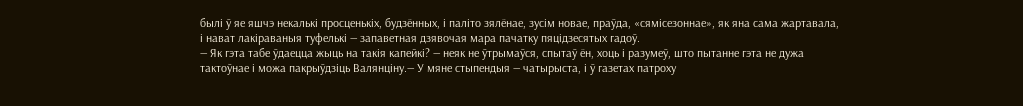былі ў яе яшчэ некалькі просценькіх, будзённых, і паліто зялёнае, зусім новае, праўда, «сямісезоннае», як яна сама жартавала, і нават лакіраваныя туфелькі — запаветная дзявочая мара пачатку пяцідзесятых гадоў.
— Як гэта табе ўдаецца жыць на такія капейкі? — неяк не ўтрымаўся, спытаў ён, хоць і разумеў, што пытанне гэта не дужа тактоўнае і можа пакрыўдзіць Валянціну.— У мяне стыпендыя — чатырыста, і ў газетах патроху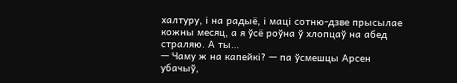халтуру, і на радыё, і маці сотню-дзве прысылае кожны месяц, а я ўсё роўна ў хлопцаў на абед страляю. А ты…
— Чаму ж на капейкі? — па ўсмешцы Арсен убачыў,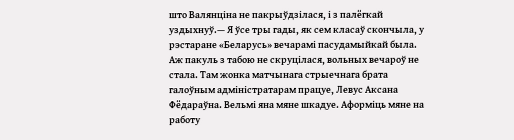што Валянціна не пакрыўдзілася, і з палёгкай уздыхнуў.— Я ўсе тры гады, як сем класаў скончыла, у рэстаране «Беларусь» вечарамі пасудамыйкай была. Аж пакуль з табою не скруцілася, вольных вечароў не стала. Там жонка матчынага стрыечнага брата галоўным адміністратарам працуе, Левус Аксана Фёдараўна. Вельмі яна мяне шкадуе. Аформіць мяне на работу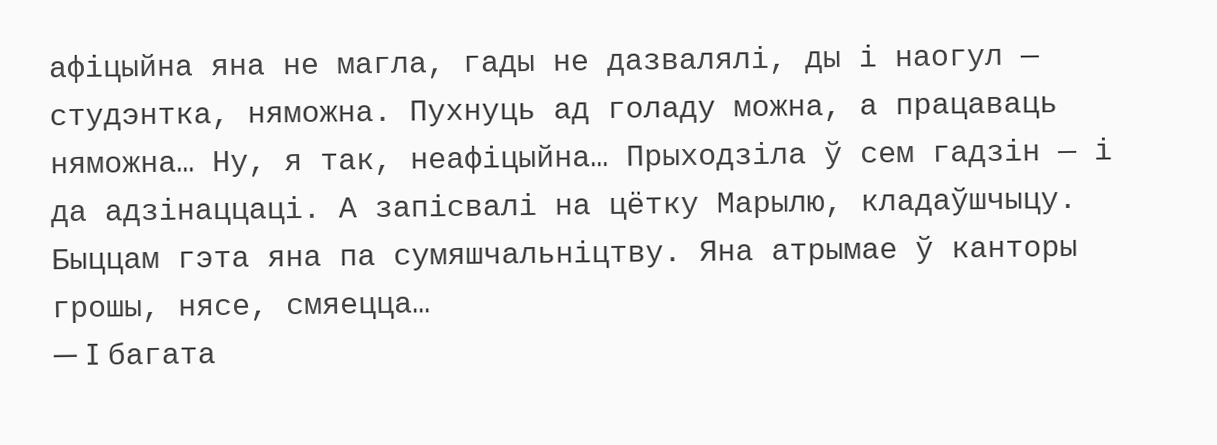афіцыйна яна не магла, гады не дазвалялі, ды і наогул — студэнтка, няможна. Пухнуць ад голаду можна, а працаваць няможна… Ну, я так, неафіцыйна… Прыходзіла ў сем гадзін — і да адзінаццаці. А запісвалі на цётку Марылю, кладаўшчыцу. Быццам гэта яна па сумяшчальніцтву. Яна атрымае ў канторы грошы, нясе, смяецца…
— I багата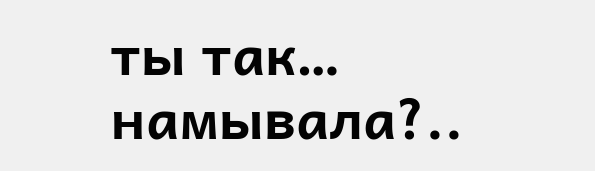ты так… намывала?..